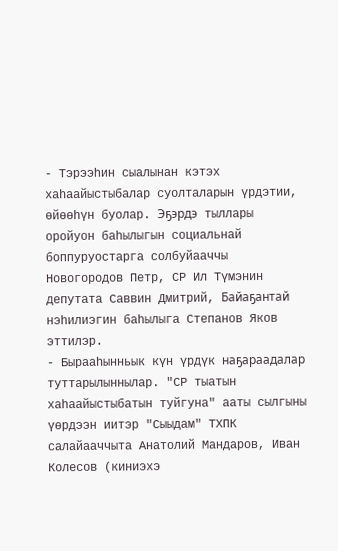- Тэрээһин сыалынан кэтэх хаһаайыстыбалар суолталарын үрдэтии, өйөөһүн буолар. Эҕэрдэ тыллары оройуон баһылыгын социальнай боппуруостарга солбуйааччы Новогородов Петр, СР Ил Түмэнин депутата Саввин Дмитрий, Байаҕантай нэһилиэгин баһылыга Степанов Яков эттилэр.
- Бырааһынньык күн үрдүк наҕараадалар туттарылыннылар. "СР тыатын хаһаайыстыбатын туйгуна" ааты сылгыны үөрдээн иитэр "Сыыдам" ТХПК салайааччыта Анатолий Мандаров, Иван Колесов (киниэхэ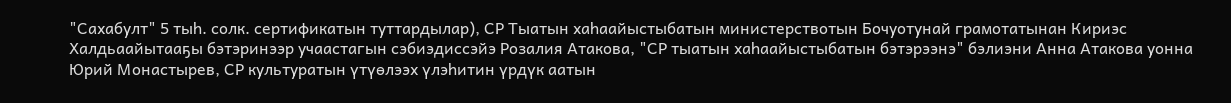"Сахабулт" 5 тыһ. солк. сертификатын туттардылар), СР Тыатын хаһаайыстыбатын министерствотын Бочуотунай грамотатынан Кириэс Халдьаайытааҕы бэтэринээр учаастагын сэбиэдиссэйэ Розалия Атакова, "СР тыатын хаһаайыстыбатын бэтэрээнэ" бэлиэни Анна Атакова уонна Юрий Монастырев, СР культуратын үтүөлээх үлэһитин үрдүк аатын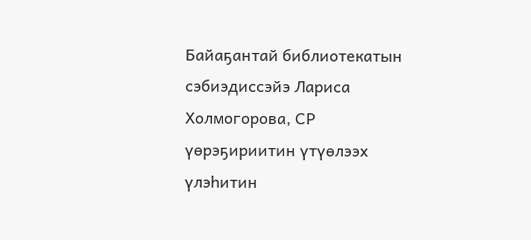Байаҕантай библиотекатын сэбиэдиссэйэ Лариса Холмогорова, СР үөрэҕириитин үтүөлээх үлэһитин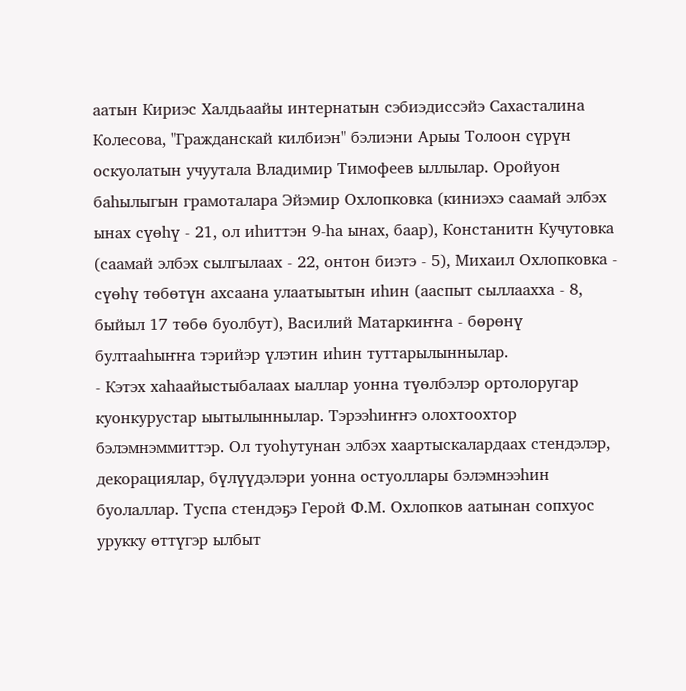аатын Кириэс Халдьаайы интернатын сэбиэдиссэйэ Сахасталина Колесова, "Гражданскай килбиэн" бэлиэни Арыы Толоон сүрүн оскуолатын учуутала Владимир Тимофеев ыллылар. Оройуон баһылыгын грамоталара Эйэмир Охлопковка (киниэхэ саамай элбэх ынах сүөһү - 21, ол иһиттэн 9-һа ынах, баар), Констанитн Кучутовка (саамай элбэх сылгылаах - 22, онтон биэтэ - 5), Михаил Охлопковка - сүөһү төбөтүн ахсаана улаатыытын иһин (ааспыт сыллаахха - 8, быйыл 17 төбө буолбут), Василий Матаркиҥҥа - бөрөнү бултааһыҥҥа тэрийэр үлэтин иһин туттарылыннылар.
- Кэтэх хаһаайыстыбалаах ыаллар уонна түөлбэлэр ортолоругар куонкурустар ыытылыннылар. Тэрээһиҥҥэ олохтоохтор бэлэмнэммиттэр. Ол туоһутунан элбэх хаартыскалардаах стендэлэр, декорациялар, бүлүүдэлэри уонна остуоллары бэлэмнээһин буолаллар. Туспа стендэҕэ Герой Ф.М. Охлопков аатынан сопхуос урукку өттүгэр ылбыт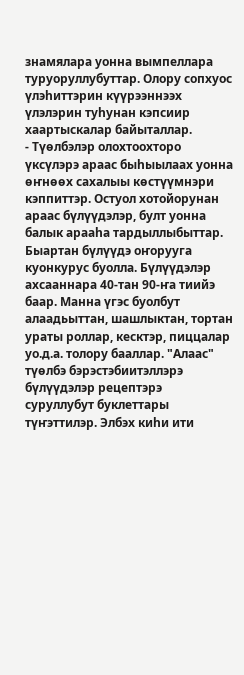знамялара уонна вымпеллара туруоруллубуттар. Олору сопхуос үлэһиттэрин күүрээннээх үлэлэрин туһунан кэпсиир хаартыскалар байыталлар.
- Түөлбэлэр олохтоохторо үксүлэрэ араас быһыылаах уонна өҥнөөх сахалыы көстүүмнэри кэппиттэр. Остуол хотойорунан араас бүлүүдэлэр, булт уонна балык арааһа тардыллыбыттар. Быартан бүлүүдэ оҥорууга куонкурус буолла. Бүлүүдэлэр ахсааннара 40-тан 90-ҥа тиийэ баар. Манна үгэс буолбут алаадьыттан, шашлыктан, тортан ураты роллар, кесктэр, пиццалар уо.д.а. толору бааллар. "Алаас" түөлбэ бэрэстэбиитэллэрэ бүлүүдэлэр рецептэрэ суруллубут буклеттары түҥэттилэр. Элбэх киһи ити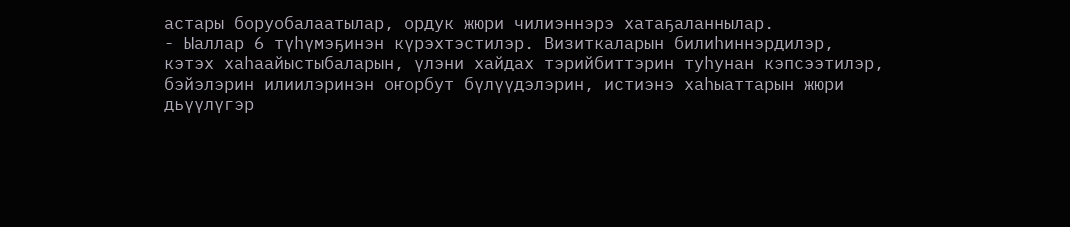астары боруобалаатылар, ордук жюри чилиэннэрэ хатаҕаланнылар.
- Ыаллар 6 түһүмэҕинэн күрэхтэстилэр. Визиткаларын билиһиннэрдилэр, кэтэх хаһаайыстыбаларын, үлэни хайдах тэрийбиттэрин туһунан кэпсээтилэр, бэйэлэрин илиилэринэн оҥорбут бүлүүдэлэрин, истиэнэ хаһыаттарын жюри дьүүлүгэр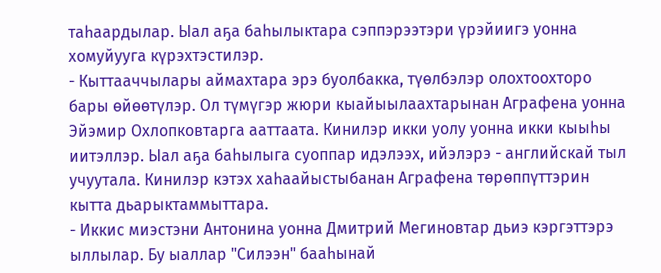таһаардылар. Ыал аҕа баһылыктара сэппэрээтэри үрэйиигэ уонна хомуйууга күрэхтэстилэр.
- Кыттааччылары аймахтара эрэ буолбакка, түөлбэлэр олохтоохторо бары өйөөтүлэр. Ол түмүгэр жюри кыайыылаахтарынан Аграфена уонна Эйэмир Охлопковтарга ааттаата. Кинилэр икки уолу уонна икки кыыһы иитэллэр. Ыал аҕа баһылыга суоппар идэлээх, ийэлэрэ - английскай тыл учуутала. Кинилэр кэтэх хаһаайыстыбанан Аграфена төрөппүттэрин кытта дьарыктаммыттара.
- Иккис миэстэни Антонина уонна Дмитрий Мегиновтар дьиэ кэргэттэрэ ыллылар. Бу ыаллар "Силээн" бааһынай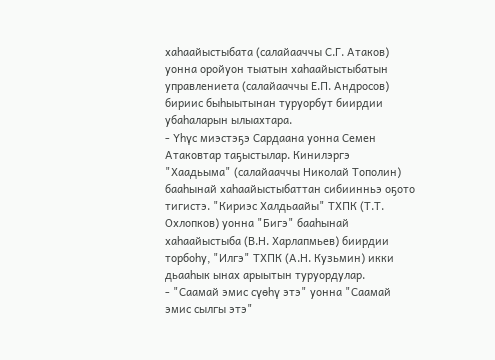хаһаайыстыбата (салайааччы С.Г. Атаков) уонна оройуон тыатын хаһаайыстыбатын управлениета (салайааччы Е.П. Андросов) бириис быһыытынан туруорбут биирдии убаһаларын ылыахтара.
- Үһүс миэстэҕэ Сардаана уонна Семен Атаковтар таҕыстылар. Кинилэргэ "Хаадьыма" (салайааччы Николай Тополин) бааһынай хаһаайыстыбаттан сибиинньэ оҕото тигистэ. "Кириэс Халдьаайы" ТХПК (Т.Т. Охлопков) уонна "Бигэ" бааһынай хаһаайыстыба (В.Н. Харлапмьев) биирдии торбоһу, "Илгэ" ТХПК (А.Н. Кузьмин) икки дьааһык ынах арыытын туруордулар.
- "Саамай эмис сүөһү этэ" уонна "Саамай эмис сылгы этэ"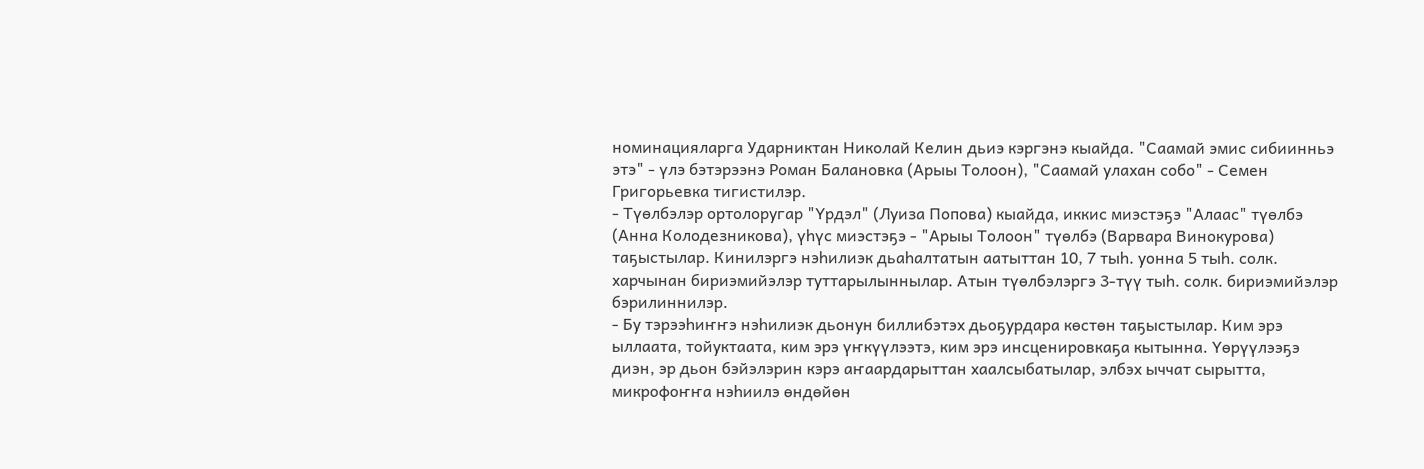номинацияларга Ударниктан Николай Келин дьиэ кэргэнэ кыайда. "Саамай эмис сибиинньэ этэ" - үлэ бэтэрээнэ Роман Балановка (Арыы Толоон), "Саамай улахан собо" - Семен Григорьевка тигистилэр.
- Түөлбэлэр ортолоругар "Үрдэл" (Луиза Попова) кыайда, иккис миэстэҕэ "Алаас" түөлбэ (Анна Колодезникова), үһүс миэстэҕэ - "Арыы Толоон" түөлбэ (Варвара Винокурова) таҕыстылар. Кинилэргэ нэһилиэк дьаһалтатын аатыттан 10, 7 тыһ. уонна 5 тыһ. солк. харчынан бириэмийэлэр туттарылыннылар. Атын түөлбэлэргэ 3-түү тыһ. солк. бириэмийэлэр бэрилиннилэр.
- Бу тэрээһиҥҥэ нэһилиэк дьонун биллибэтэх дьоҕурдара көстөн таҕыстылар. Ким эрэ ыллаата, тойуктаата, ким эрэ үҥкүүлээтэ, ким эрэ инсценировкаҕа кытынна. Үөрүүлээҕэ диэн, эр дьон бэйэлэрин кэрэ аҥаардарыттан хаалсыбатылар, элбэх ыччат сырытта, микрофоҥҥа нэһиилэ өндөйөн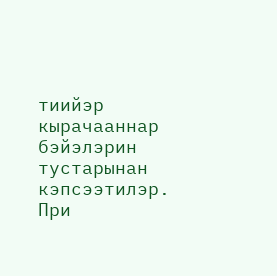тиийэр кырачааннар бэйэлэрин тустарынан кэпсээтилэр.
При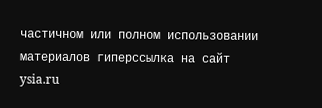частичном или полном использовании материалов гиперссылка на сайт ysia.ru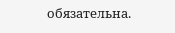обязательна.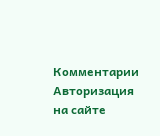Комментарии
Авторизация на сайте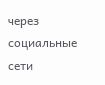через социальные сети